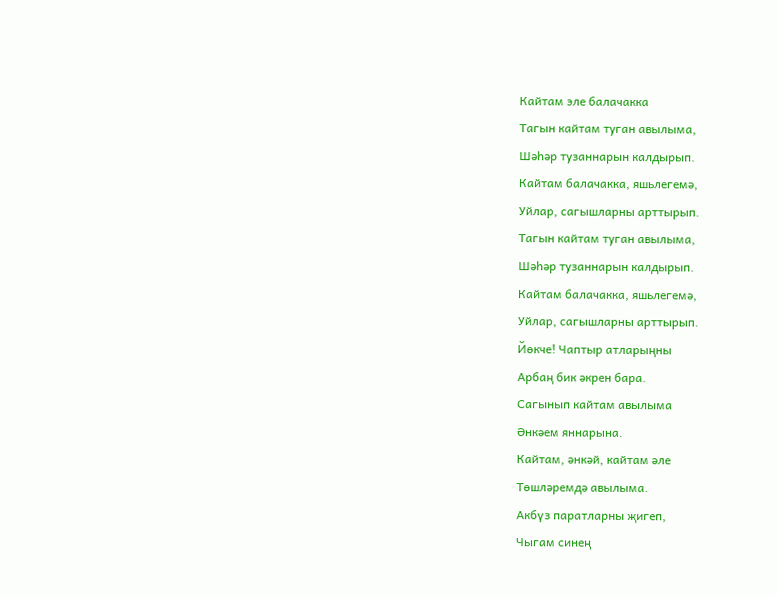Кайтам эле балачакка
Тагын кайтам туган авылыма,
Шәһәр тузаннарын калдырып.
Кайтам балачакка, яшьлегемә,
Уйлар, сагышларны арттырып.
Тагын кайтам туган авылыма,
Шәһәр тузаннарын калдырып.
Кайтам балачакка, яшьлегемә,
Уйлар, сагышларны арттырып.
Йөкче! Чаптыр атларыңны
Арбаң бик әкрен бара.
Сагынып кайтам авылыма
Әнкәем яннарына.
Кайтам, әнкәй, кайтам әле
Төшләремдә авылыма.
Акбүз паратларны җигеп,
Чыгам синең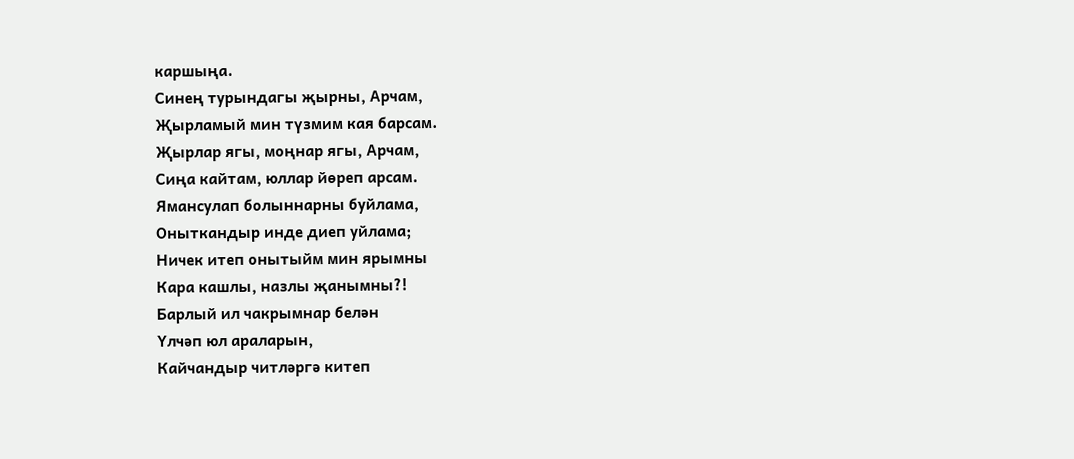каршыңа.
Синең турындагы җырны, Арчам,
Җырламый мин түзмим кая барсам.
Җырлар ягы, моңнар ягы, Арчам,
Сиңа кайтам, юллар йөреп арсам.
Ямансулап болыннарны буйлама,
Оныткандыр инде диеп уйлама;
Ничек итеп онытыйм мин ярымны
Кара кашлы, назлы җанымны?!
Барлый ил чакрымнар белән
Үлчәп юл араларын,
Кайчандыр читләргә китеп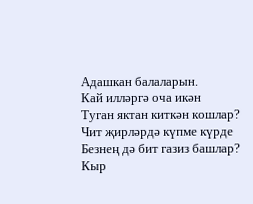Адашкан балаларын.
Кай илләргә оча икән
Туган яктан киткән кошлар?
Чит җирләрдә күпме күрде
Безнең дә бит газиз башлар?
Кыр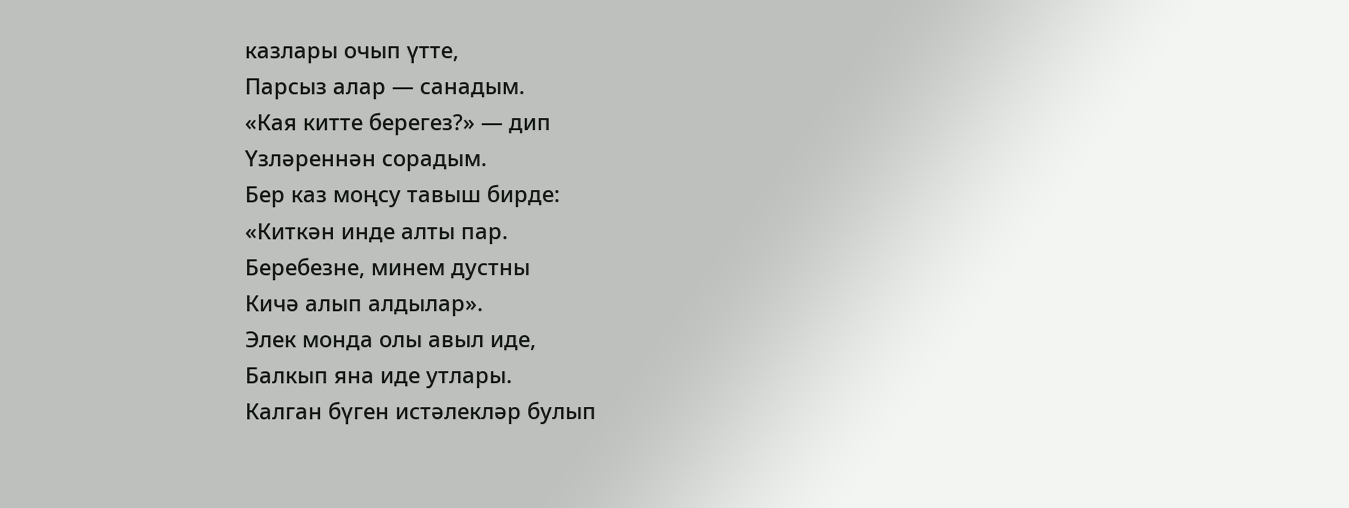казлары очып үтте,
Парсыз алар — санадым.
«Кая китте берегез?» — дип
Үзләреннән сорадым.
Бер каз моңсу тавыш бирде:
«Киткән инде алты пар.
Беребезне, минем дустны
Кичә алып алдылар».
Элек монда олы авыл иде,
Балкып яна иде утлары.
Калган бүген истәлекләр булып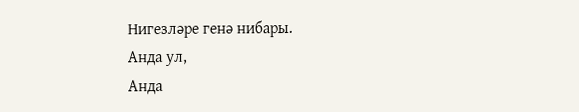Нигезләре генә нибары.
Анда ул,
Анда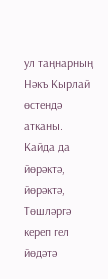ул таңнарның
Нәкъ Кырлай өстендә атканы.
Кайда да йөрәктә, йөрәктә,
Төшләргә кереп гел йөдәтә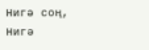Нигә соң,
Нигә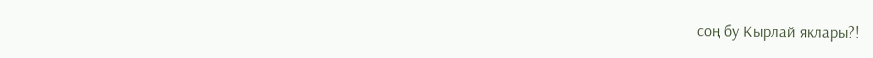соң бу Кырлай яклары?!